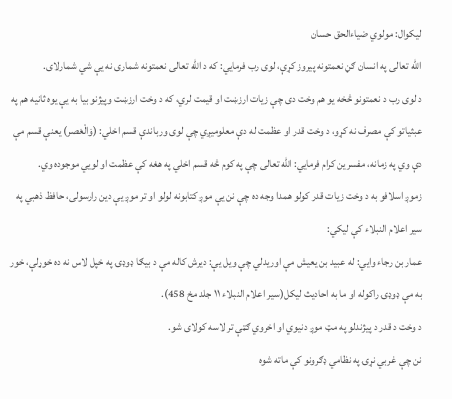لیکوال: مولوي ضیاءالحق حسان
الله تعالی په انسان ګڼ نعمتونه پیروز کړې، لوی رب فرمایي: که د الله تعالی نعمتونه شماری نه يې شي شمارلای.
د لوی رب د نعمتونو څخه یو هم وخت دی چې زيات ارزښت او قیمت لري، که د وخت ارزښت وپیژنو بیا به یې یوه ثانیه هم په عبثیاتو کې مصرف نه کړو، د وخت قدر او عظمت له دې معلومیږي چې لوی ورباندې قسم اخلي: (وٙالْعٙصر) یعنې قسم مې دې وي په زمانه، مفسرين کرام فرمایي: الله تعالی چې په کوم څه قسم اخلي په هغه کې عظمت او لويي موجوده وي.
زموږ اسلافو به د وخت زیات قدر کولو همدا وجه ده چې نن يې موږ کتابونه لولو او تر موږ یې دین رارسولی، حافظ ذهبي په سير اعلام النبلاء کې لیکي:
عمار بن رجاء وایي: له عبيد بن یعیش مې اوریدلي چې ویل یې: ديرش کاله مې د بیګا ډوډۍ په خپل لاس نه ده خوړلې، خور به مې ډوډۍ راکوله او ما به احادیث لیکل(سير اعلام النبلاء ١١ جلد مخ 458).
د وخت د قدر د پيژندلو په مټ موږ دنیوي او اخروي ګټې تر لاسه کولای شو.
نن چې غربي نړۍ په نظامي ډګرونو کې ماته شوه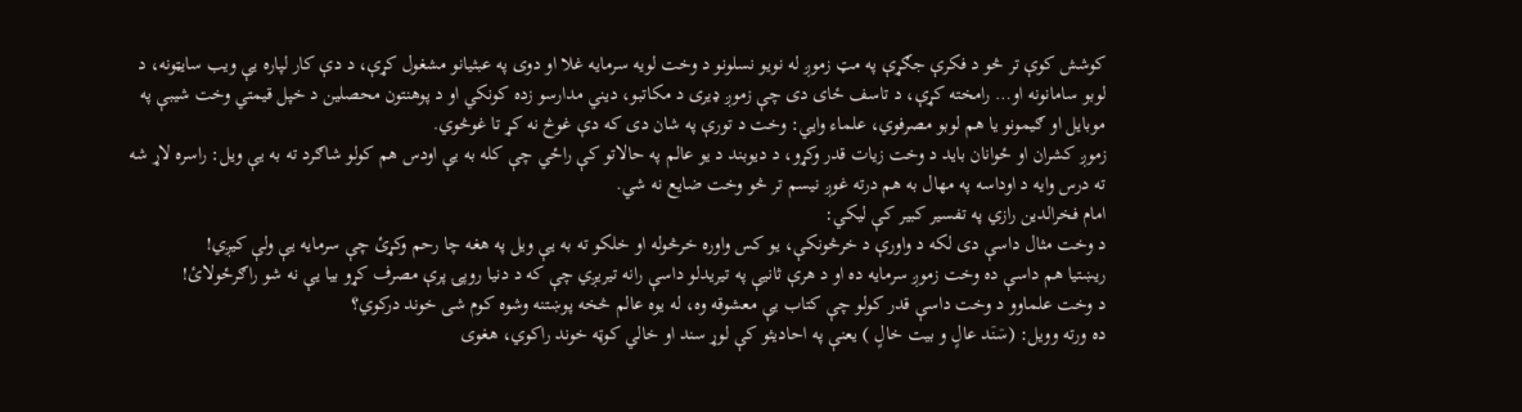کوشش کوې تر څو د فکرې جګړې په مټ زموږ له نويو نسلونو د وخت لویه سرمایه غلا او دوی په عبثیانو مشغول کړې، د دې کار لپاره یې ویب سایټونه، د لوبو سامانونه او… رامخته کړې، د تاسف ځای دی چې زموږ ډیری د مکاتبو، دیني مدارسو زده کونکي او د پوهنتون محصلین د خپل قیمتي وخت شیبې په موبایل او ګیمونو یا هم لوبو مصرفوي، علماء وایي: وخت د تورې په شان دی که دې غوڅ نه کړ تا غوڅوي.
زموږ کشران او ځوانان باید د وخت زیات قدر وکړو، د ديوبند د یو عالم په حالاتو کې راځي چې کله به یې اودس هم کولو شاګرد ته به يې ویل: راسره لاړ شه ته درس وايه د اوداسه په مهال به هم درته غوږ نیسم تر څو وخت ضایع نه شي.
امام فخرالدين رازي په تفسیر کبیر کې لیکي:
د وخت مثال داسې دی لکه د واورې د خرڅونکې، یو کس واوره خرڅوله او خلکو ته به يې ويل په هغه چا رحم وکړئ چې سرمایه يې ولې کیږي!
ریښتیا هم داسې ده وخت زموږ سرمایه ده او د هرې ثانیې په تیریدلو داسې رانه تیریږي چې که د دنیا روپۍ پرې مصرف کړو بیا یې نه شو راګرځولائ!
د وخت علماوو د وخت داسې قدر کولو چې کتاب يې معشوقه وه، له یوه عالم څخه پوښتنه وشوه کوم شی خوند درکوي؟
ده ورته وویل: (سٙنٙد عالٍ و بیت خالٍ ) یعنې په احادیثو کې لوړ سند او خالي کوټه خوند راکوي، هغوی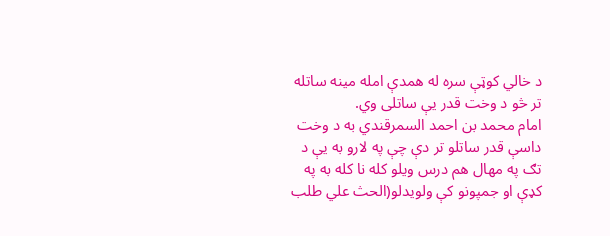د خالي کوټې سره له همدې امله مينه ساتله تر څو د وخت قدر يې ساتلی وي.
امام محمد بن احمد السمرقندي به د وخت داسې قدر ساتلو تر دې چې په لارو به یې د تګ په مهال هم درس ویلو کله نا کله به په کډې او جمپونو کې ولویدلو(الحث علي طلب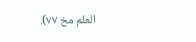العلم مخ ٧٧).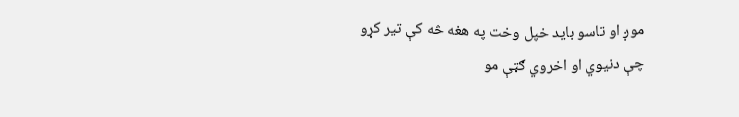موږ او تاسو باید خپل وخت په هغه څه کې تیر کړو چې دنیوي او اخروي ګټې مو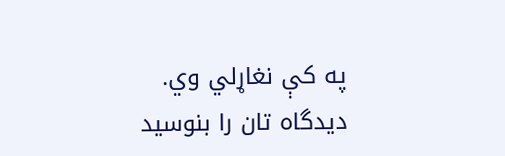په کې نغاړلي وي.
دیدگاه تان را بنوسید